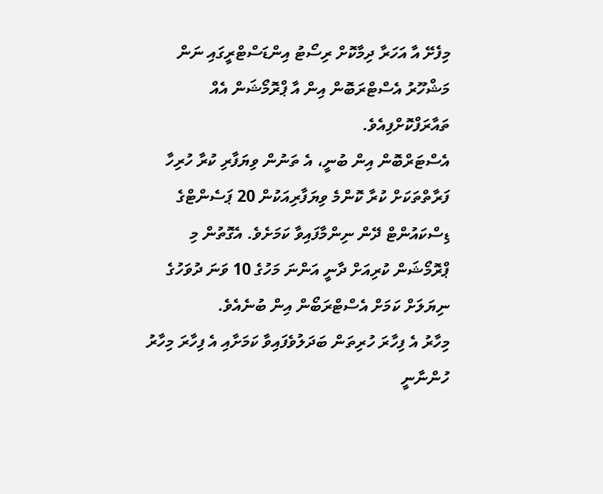މިފެށޭ އާ އަހަރާ ދިމާކޮށް ރިސޯޓު އިންޑަސްޓްރީގައި ނަން މަޝްހޫރު އެސްޓްރަބޮން އިން އާ ޕްރޮމޯޝަން އެއް ތައާރަފްކޮށްފިއެވެ.
އެސްޓަރްބޮން އިން ބުނީ، އެ ތަނުން ވިޔަފާރި ކުރާ ހުރިހާ ފަރާތްތަކަށް ކުރާ ކޮންމެ ވިޔަފާރިއަކުން 20 ޕަސެންޓްގެ ޑިސްކައުންޓް ދޭން ނިންމާފައިވާ ކަމަށެވެ. އެގޮތުން މި ޕްރޮމޯޝަން ކުރިއަށް ދާނީ އަންނަ މަހުގެ 10 ވަނަ ދުވަހުގެ ނިޔަލަށް ކަމަށް އެސްޓްރަބޯން އިން ބުނެއެވެ.
މިހާރު އެ ފިހާރަ ހުރިތަން ބަދަލުވެފައިވާ ކަމަށާއި އެ ފިހާރަ މިހާރު ހުންނާނީ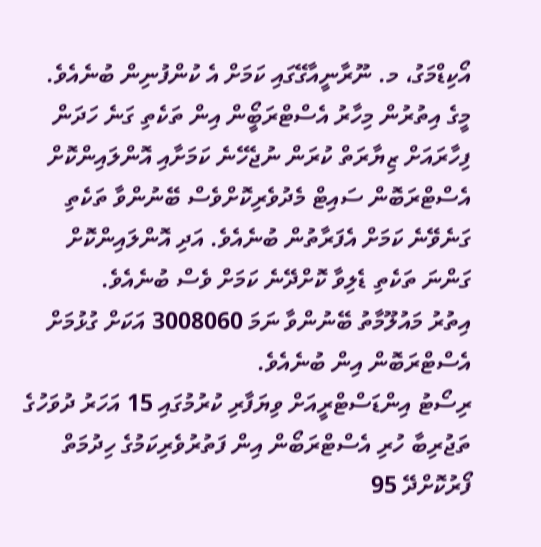އޯކިޑްމަގު، މ. ނޫރާނީއާގޭގައި ކަމަށް އެ ކުންފުނިން ބުނެއެވެ. މީގެ އިތުރުން މިހާރު އެސްޓްރަބީޯން އިން ތަކެތި ގަނެ ހަދަން ފިހާރައަށް ޒިޔާރަތް ކުރަން ނުޖެހޭނެ ކަމަށާއި އޮންލައިންކޮށް އެސްޓްރަބޮން ސައިޓް މެދުވެރިކޮށްވެސް ބޭނުންވާ ތަކެތި ގަނެވޭނެ ކަމަށް އެފަރާތުން ބުނެއެވެ. އަދި އޮންލައިންކޮށް ގަންނަ ތަކެތި ޑެލިވާ ކޮށްދޭނެ ކަމަށް ވެސް ބުނެއެވެ.
އިތުރު މައުލޫމާތު ބޭނުންވާ ނަމަ 3008060 އަކަށް ގުޅުމަށް އެސްޓްރަބޮން އިން ބުނެއެވެ.
ރިސޯޓު އިންޑަސްޓްރީއަށް ވިޔަފާރި ކުރުމުގައި 15 އަހަރު ދުވަހުގެ ތަޖުރިބާ ހުރި އެސްޓްރަބޯން އިން ފަތުރުވެރިކަމުގެ ހިދުމަތް ފޯރުކޮށްދޭ 95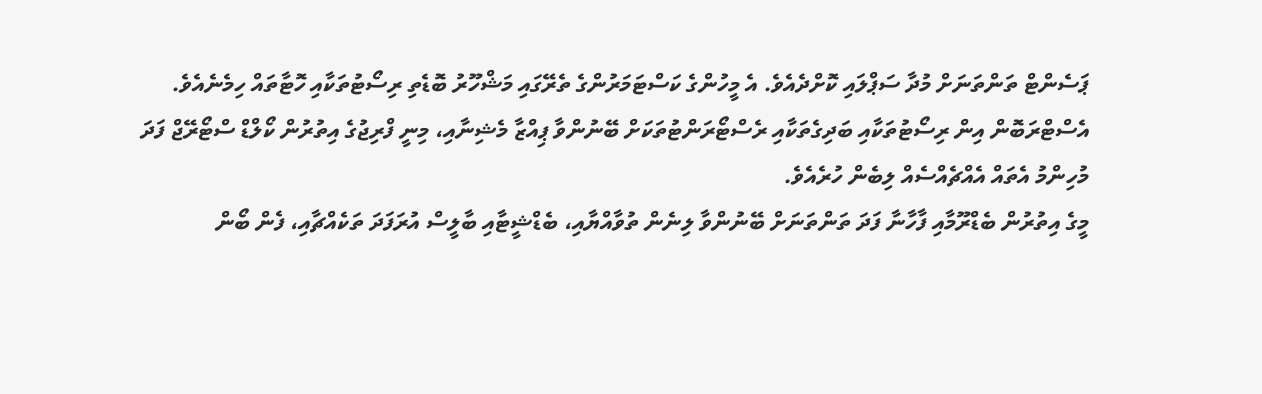ޕަސެންޓް ތަންތަނަށް މުދާ ސަޕްލައި ކޮށްދެއެވެ. އެ މީހުންގެ ކަސްޓަމަރުންގެ ތެރޭގައި މަޝްހޫރު ބޮޑެތި ރިސޯޓުތަކާއި ހޮޓާތައް ހިމެނެއެވެ. އެސްޓްރަބޮން އިން ރިސޯޓުތަކާއި ބަދިގެތަކާއި ރެސްޓޯރަންޓުތަކަށް ބޭނުންވާ ޕިއްޒާ މެޝިނާއި، މިނީ ފްރިޖުގެ އިތުރުން ކޯލްޑް ސްޓޯރޭޖް ފަދަ މުހިންމު އެތައް އެއްޗެއްސެއް ލިބެން ހުރެއެވެ.
މީގެ އިތުރުން ބެޑްރޫމާއި ފާހާނާ ފަދަ ތަންތަނަށް ބޭނުންވާ ލިނެން ތުވާއްޔާއި، ބެޑްޝީޓާއި ބާލީސް އުރަފަދަ ތަކެއްޗާއި، ފެން ބޯން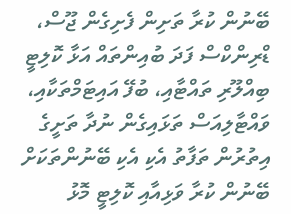ބޭނުން ކުރާ ތަށިން ފެށިގެން ޖޫސް، ޑްރިންކްސް ފަދަ ބުއިންތައް އަޅާ ކޮލިޓީ ބިއްލޫރި ތައްޓާއި، ބުފޭ އައިޓަމްތަކާއި، ވައްޓާލިއަސް ތަޅައިގެން ނުދާ ތަށީގެ އިތުރުން ތަފާތު އެކި އެކި ބޭނުންތަކަށް ބޭނުން ކުރާ ވަޅިއާއި ކޮލިޓީ މޮޅު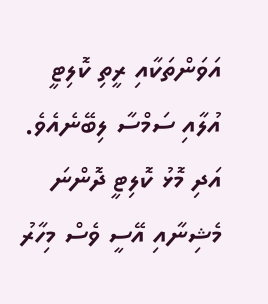އަވަންތަކާއި ރީތި ކޮލިޓީ އުލާއި ސަމްސާ ލިބޭނެއެވެ. އަދި މޮޅު ކޮލިޓީ ދޮންނަ މެޝިނާއި އޭސީ ވެސް މިހާރު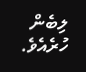ލިބެން ހުރެއެވެ.